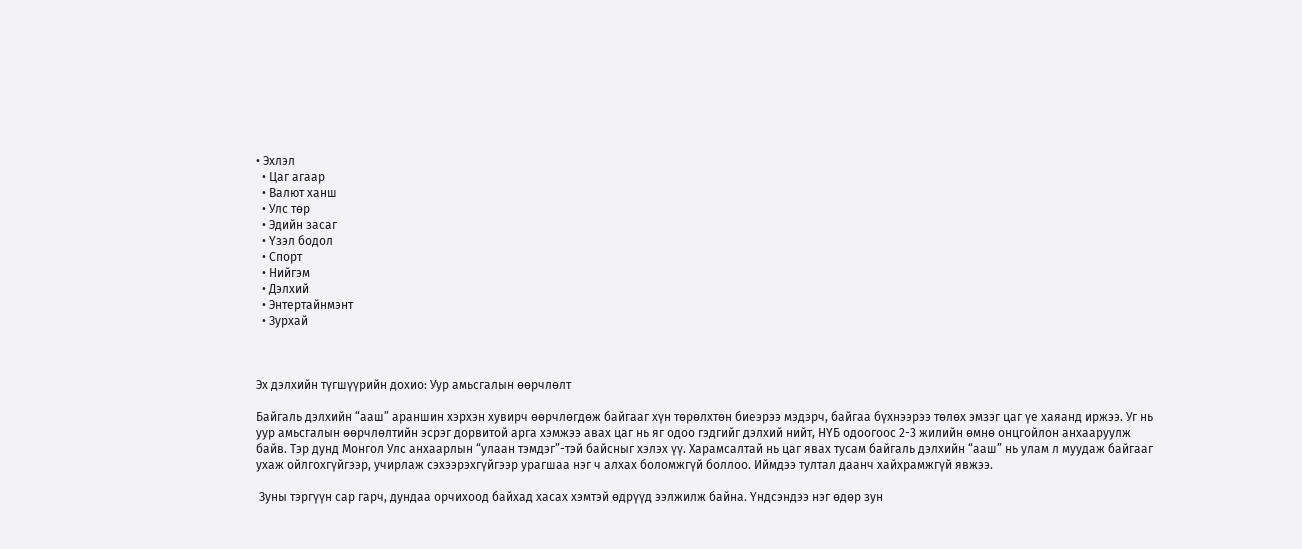• Эхлэл
  • Цаг агаар
  • Валют ханш
  • Улс төр
  • Эдийн засаг
  • Үзэл бодол
  • Спорт
  • Нийгэм
  • Дэлхий
  • Энтертайнмэнт
  • Зурхай



Эх дэлхийн түгшүүрийн дохио: Уур амьсгалын өөрчлөлт

Байгаль дэлхийн “ааш” араншин хэрхэн хувирч өөрчлөгдөж байгааг хүн төрөлхтөн биеэрээ мэдэрч, байгаа бүхнээрээ төлөх эмзэг цаг үе хаяанд иржээ. Уг нь уур амьсгалын өөрчлөлтийн эсрэг дорвитой арга хэмжээ авах цаг нь яг одоо гэдгийг дэлхий нийт, НҮБ одоогоос 2-3 жилийн өмнө онцгойлон анхааруулж байв. Тэр дунд Монгол Улс анхаарлын “улаан тэмдэг”-тэй байсныг хэлэх үү. Харамсалтай нь цаг явах тусам байгаль дэлхийн “ааш” нь улам л муудаж байгааг ухаж ойлгохгүйгээр, учирлаж сэхээрэхгүйгээр урагшаа нэг ч алхах боломжгүй боллоо. Иймдээ тултал даанч хайхрамжгүй явжээ.

 Зуны тэргүүн сар гарч, дундаа орчихоод байхад хасах хэмтэй өдрүүд ээлжилж байна. Үндсэндээ нэг өдөр зун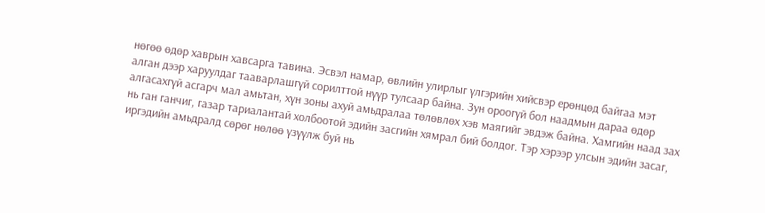нөгөө өдөр хаврын хавсарга тавина. Эсвэл намар, өвлийн улирлыг үлгэрийн хийсвэр ерөнцөд байгаа мэт алган дээр харуулдаг тааварлашгүй сорилттой нүүр тулсаар байна. Зун ороогүй бол наадмын дараа өдөр алгасахгүй асгарч мал амьтан, хүн зоны ахуй амьдралаа төлөвлөх хэв маягийг эвдэж байна. Хамгийн наад зах нь ган ганчиг, газар тариалантай холбоотой эдийн засгийн хямрал бий болдог. Тэр хэрээр улсын эдийн засаг, иргэдийн амьдралд сөрөг нөлөө үзүүлж буй нь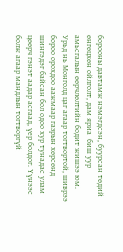борооны давтамж нэмэгдсэн, буурсан төдий өнгөцхөн ойлголт, дам яриа  биш уур амьсгалын өөрчлөлтийн бодит жишээ юм. Урьд нь Монголд цаг агаар тогтвортой, шиврээ бороо орохдоо аажмаар газрын хөрсөнд шингэдэг байсан бол одоо хур тунадас улам цөөрч гэнэт аадар асгаад, үер болдог. Үүнээс болж агаар мандлын тогтворгүй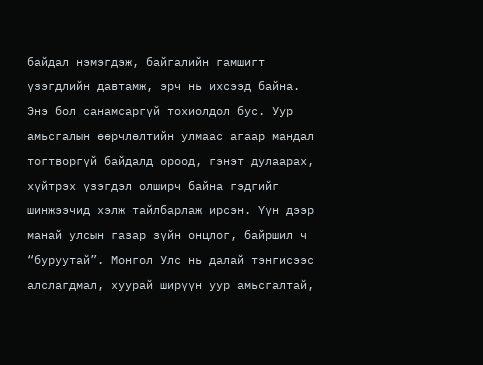байдал нэмэгдэж, байгалийн гамшигт үзэгдлийн давтамж, эрч нь ихсээд байна. Энэ бол санамсаргүй тохиолдол бус. Уур амьсгалын өөрчлөлтийн улмаас агаар мандал тогтворгүй байдалд ороод, гэнэт дулаарах, хүйтрэх үзэгдэл олширч байна гэдгийг шинжээчид хэлж тайлбарлаж ирсэн. Үүн дээр манай улсын газар зүйн онцлог, байршил ч “буруутай”. Монгол Улс нь далай тэнгисээс алслагдмал, хуурай ширүүн уур амьсгалтай,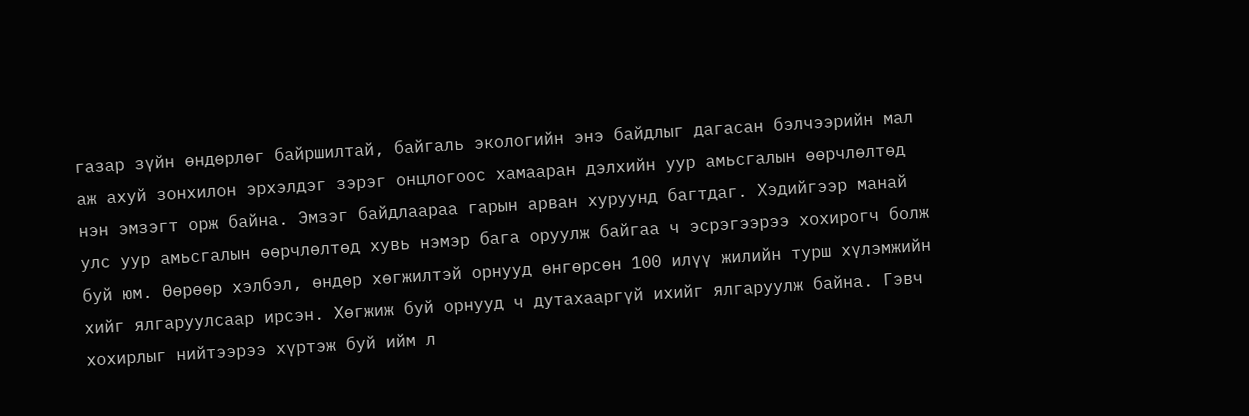газар зүйн өндөрлөг байршилтай, байгаль экологийн энэ байдлыг дагасан бэлчээрийн мал аж ахуй зонхилон эрхэлдэг зэрэг онцлогоос хамааран дэлхийн уур амьсгалын өөрчлөлтөд нэн эмзэгт орж байна. Эмзэг байдлаараа гарын арван хуруунд багтдаг. Хэдийгээр манай улс уур амьсгалын өөрчлөлтөд хувь нэмэр бага оруулж байгаа ч эсрэгээрээ хохирогч болж буй юм. Өөрөөр хэлбэл, өндөр хөгжилтэй орнууд өнгөрсөн 100 илүү жилийн турш хүлэмжийн хийг ялгаруулсаар ирсэн. Хөгжиж буй орнууд ч дутахааргүй ихийг ялгаруулж байна. Гэвч хохирлыг нийтээрээ хүртэж буй ийм л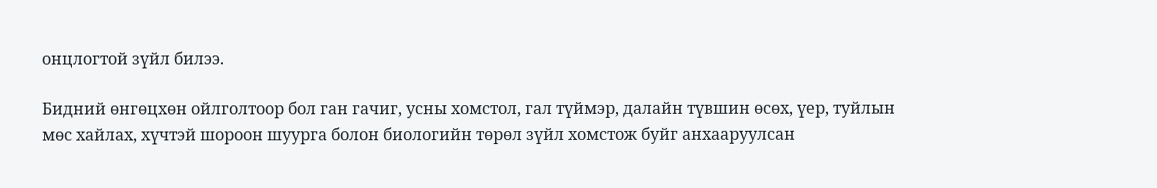онцлогтой зүйл билээ.

Бидний өнгөцхөн ойлголтоор бол ган гачиг, усны хомстол, гал түймэр, далайн түвшин өсөх, үер, туйлын мөс хайлах, хүчтэй шороон шуурга болон биологийн төрөл зүйл хомстож буйг анхааруулсан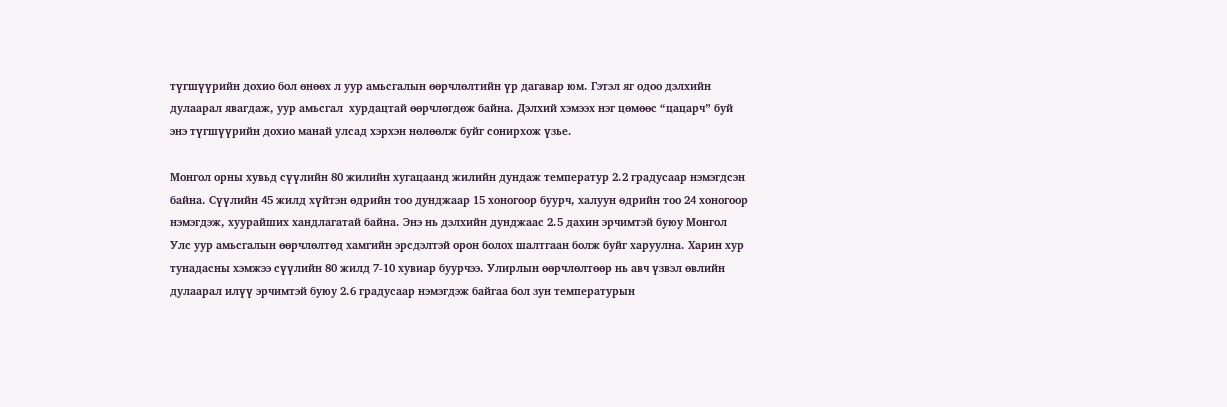түгшүүрийн дохио бол өнөөх л уур амьсгалын өөрчлөлтийн үр дагавар юм. Гэтэл яг одоо дэлхийн дулаарал явагдаж, уур амьсгал  хурдацтай өөрчлөгдөж байна. Дэлхий хэмээх нэг цөмөөс “цацарч” буй энэ түгшүүрийн дохио манай улсад хэрхэн нөлөөлж буйг сонирхож үзье.

Монгол орны хувьд сүүлийн 80 жилийн хугацаанд жилийн дундаж температур 2.2 градусаар нэмэгдсэн байна. Сүүлийн 45 жилд хүйтэн өдрийн тоо дунджаар 15 хоногоор буурч, халуун өдрийн тоо 24 хоногоор нэмэгдэж, хуурайших хандлагатай байна. Энэ нь дэлхийн дунджаас 2.5 дахин эрчимтэй буюу Монгол Улс уур амьсгалын өөрчлөлтөд хамгийн эрсдэлтэй орон болох шалтгаан болж буйг харуулна. Харин хур тунадасны хэмжээ сүүлийн 80 жилд 7-10 хувиар буурчээ. Улирлын өөрчлөлтөөр нь авч үзвэл өвлийн дулаарал илүү эрчимтэй буюу 2.6 градусаар нэмэгдэж байгаа бол зун температурын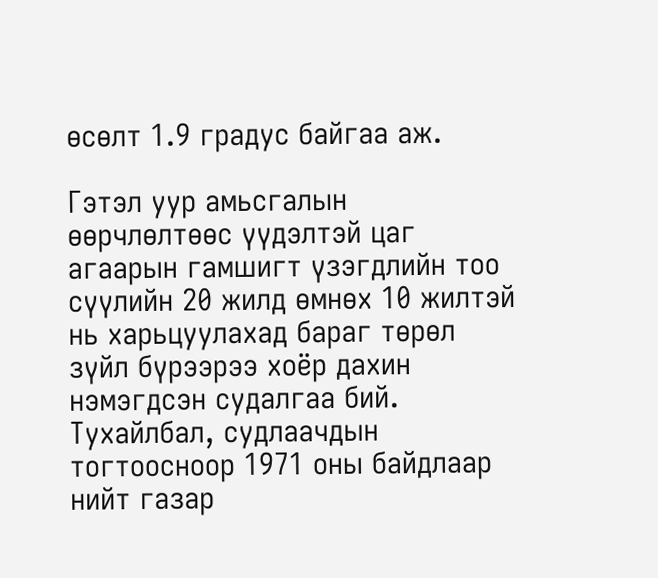өсөлт 1.9 градус байгаа аж.

Гэтэл уур амьсгалын өөрчлөлтөөс үүдэлтэй цаг агаарын гамшигт үзэгдлийн тоо сүүлийн 20 жилд өмнөх 10 жилтэй нь харьцуулахад бараг төрөл зүйл бүрээрээ хоёр дахин нэмэгдсэн судалгаа бий. Тухайлбал, судлаачдын тогтоосноор 1971 оны байдлаар нийт газар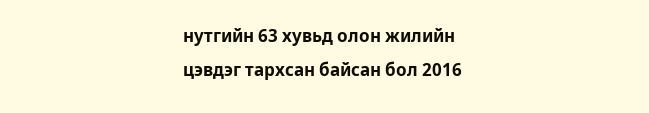нутгийн 63 хувьд олон жилийн цэвдэг тархсан байсан бол 2016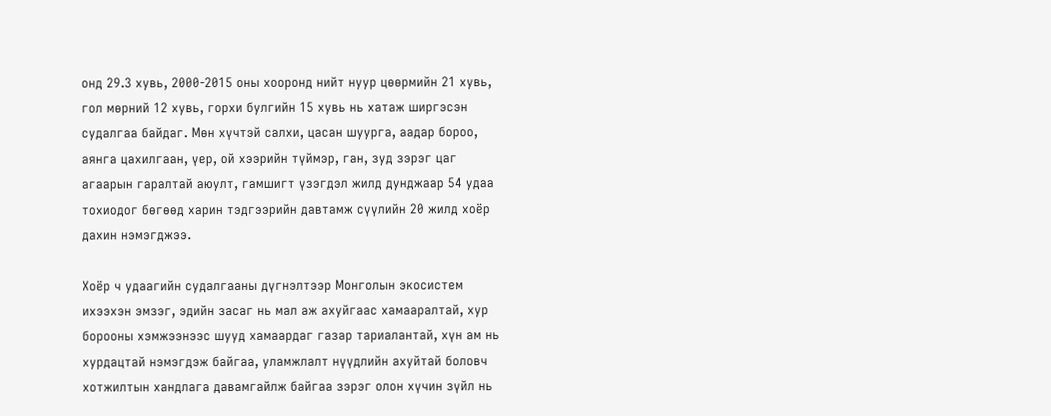онд 29.3 хувь, 2000-2015 оны хооронд нийт нуур цөөрмийн 21 хувь, гол мөрний 12 хувь, горхи булгийн 15 хувь нь хатаж ширгэсэн судалгаа байдаг. Мөн хүчтэй салхи, цасан шуурга, аадар бороо, аянга цахилгаан, үер, ой хээрийн түймэр, ган, зуд зэрэг цаг агаарын гаралтай аюулт, гамшигт үзэгдэл жилд дунджаар 54 удаа тохиодог бөгөөд харин тэдгээрийн давтамж сүүлийн 20 жилд хоёр дахин нэмэгджээ.

Хоёр ч удаагийн судалгааны дүгнэлтээр Монголын экосистем ихээхэн эмзэг, эдийн засаг нь мал аж ахуйгаас хамааралтай, хур борооны хэмжээнээс шууд хамаардаг газар тариалантай, хүн ам нь хурдацтай нэмэгдэж байгаа, уламжлалт нүүдлийн ахуйтай боловч хотжилтын хандлага давамгайлж байгаа зэрэг олон хүчин зүйл нь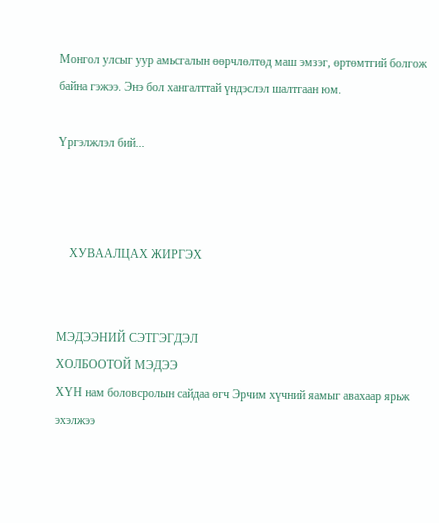Монгол улсыг уур амьсгалын өөрчлөлтөд маш эмзэг, өртөмтгий болгож байна гэжээ. Энэ бол хангалттай үндэслэл шалтгаан юм.

Үргэлжлэл бий...



    ХУВААЛЦАХ ЖИРГЭХ


МЭДЭЭНИЙ СЭТГЭГДЭЛ
ХОЛБООТОЙ МЭДЭЭ
ХҮН нам боловсролын сайдаа өгч Эрчим хүчний яамыг авахаар ярьж эхэлжээ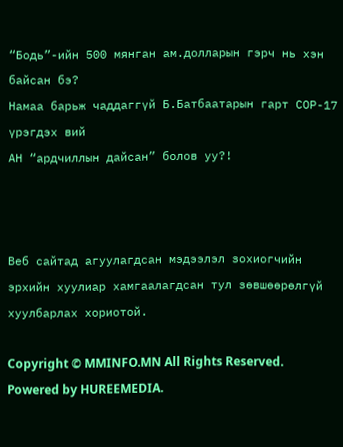“Бодь”-ийн 500 мянган ам.долларын гэрч нь хэн байсан бэ?
Намаа барьж чаддаггүй Б.Батбаатарын гарт СОP-17 үрэгдэх вий
АН “ардчиллын дайсан” болов уу?!



Веб сайтад агуулагдсан мэдээлэл зохиогчийн эрхийн хуулиар хамгаалагдсан тул зөвшөөрөлгүй хуулбарлах хориотой.

Copyright © MMINFO.MN All Rights Reserved. Powered by HUREEMEDIA.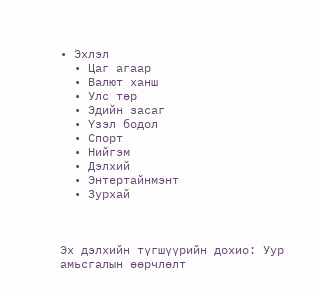• Эхлэл
  • Цаг агаар
  • Валют ханш
  • Улс төр
  • Эдийн засаг
  • Үзэл бодол
  • Спорт
  • Нийгэм
  • Дэлхий
  • Энтертайнмэнт
  • Зурхай



Эх дэлхийн түгшүүрийн дохио: Уур амьсгалын өөрчлөлт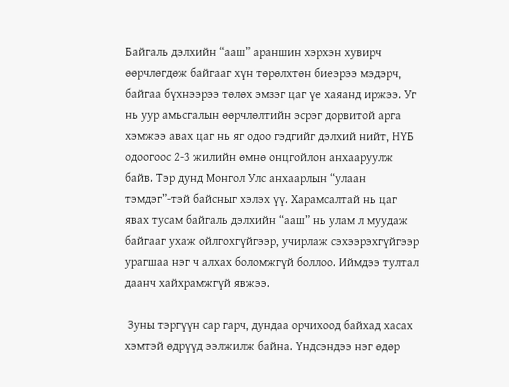Байгаль дэлхийн “ааш” араншин хэрхэн хувирч өөрчлөгдөж байгааг хүн төрөлхтөн биеэрээ мэдэрч, байгаа бүхнээрээ төлөх эмзэг цаг үе хаяанд иржээ. Уг нь уур амьсгалын өөрчлөлтийн эсрэг дорвитой арга хэмжээ авах цаг нь яг одоо гэдгийг дэлхий нийт, НҮБ одоогоос 2-3 жилийн өмнө онцгойлон анхааруулж байв. Тэр дунд Монгол Улс анхаарлын “улаан тэмдэг”-тэй байсныг хэлэх үү. Харамсалтай нь цаг явах тусам байгаль дэлхийн “ааш” нь улам л муудаж байгааг ухаж ойлгохгүйгээр, учирлаж сэхээрэхгүйгээр урагшаа нэг ч алхах боломжгүй боллоо. Иймдээ тултал даанч хайхрамжгүй явжээ.

 Зуны тэргүүн сар гарч, дундаа орчихоод байхад хасах хэмтэй өдрүүд ээлжилж байна. Үндсэндээ нэг өдөр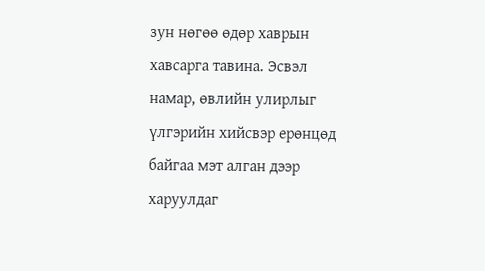зун нөгөө өдөр хаврын хавсарга тавина. Эсвэл намар, өвлийн улирлыг үлгэрийн хийсвэр ерөнцөд байгаа мэт алган дээр харуулдаг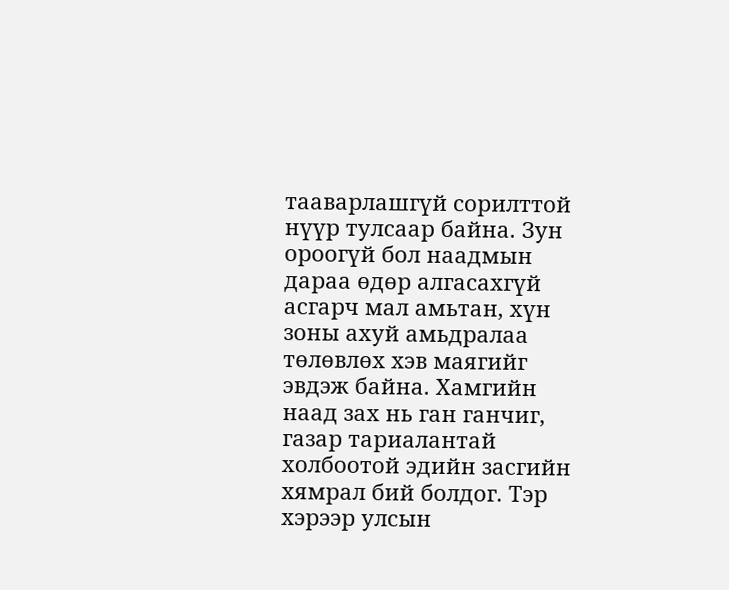тааварлашгүй сорилттой нүүр тулсаар байна. Зун ороогүй бол наадмын дараа өдөр алгасахгүй асгарч мал амьтан, хүн зоны ахуй амьдралаа төлөвлөх хэв маягийг эвдэж байна. Хамгийн наад зах нь ган ганчиг, газар тариалантай холбоотой эдийн засгийн хямрал бий болдог. Тэр хэрээр улсын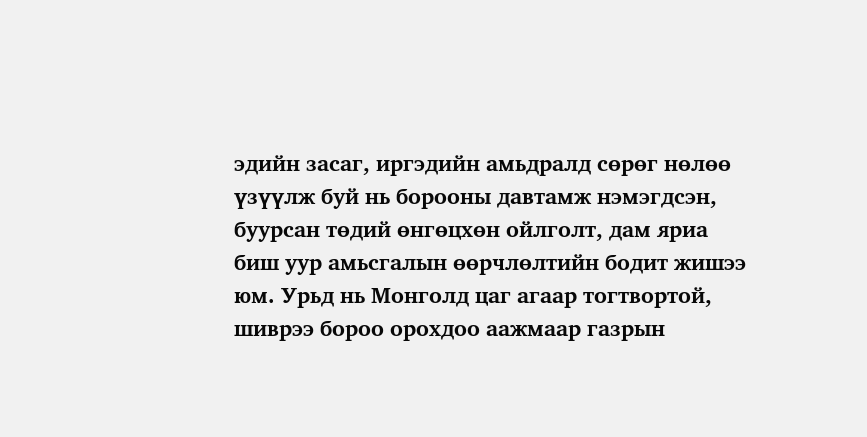эдийн засаг, иргэдийн амьдралд сөрөг нөлөө үзүүлж буй нь борооны давтамж нэмэгдсэн, буурсан төдий өнгөцхөн ойлголт, дам яриа  биш уур амьсгалын өөрчлөлтийн бодит жишээ юм. Урьд нь Монголд цаг агаар тогтвортой, шиврээ бороо орохдоо аажмаар газрын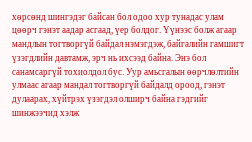хөрсөнд шингэдэг байсан бол одоо хур тунадас улам цөөрч гэнэт аадар асгаад, үер болдог. Үүнээс болж агаар мандлын тогтворгүй байдал нэмэгдэж, байгалийн гамшигт үзэгдлийн давтамж, эрч нь ихсээд байна. Энэ бол санамсаргүй тохиолдол бус. Уур амьсгалын өөрчлөлтийн улмаас агаар мандал тогтворгүй байдалд ороод, гэнэт дулаарах, хүйтрэх үзэгдэл олширч байна гэдгийг шинжээчид хэлж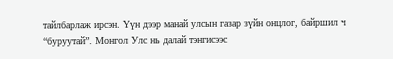тайлбарлаж ирсэн. Үүн дээр манай улсын газар зүйн онцлог, байршил ч “буруутай”. Монгол Улс нь далай тэнгисээс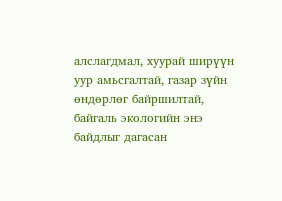алслагдмал, хуурай ширүүн уур амьсгалтай, газар зүйн өндөрлөг байршилтай, байгаль экологийн энэ байдлыг дагасан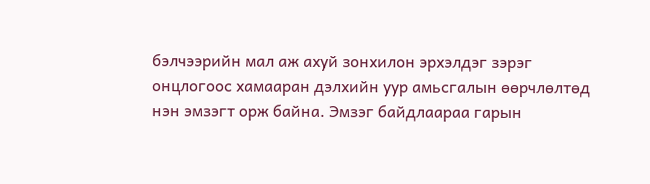бэлчээрийн мал аж ахуй зонхилон эрхэлдэг зэрэг онцлогоос хамааран дэлхийн уур амьсгалын өөрчлөлтөд нэн эмзэгт орж байна. Эмзэг байдлаараа гарын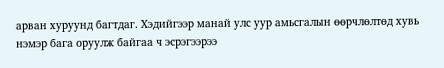арван хуруунд багтдаг. Хэдийгээр манай улс уур амьсгалын өөрчлөлтөд хувь нэмэр бага оруулж байгаа ч эсрэгээрээ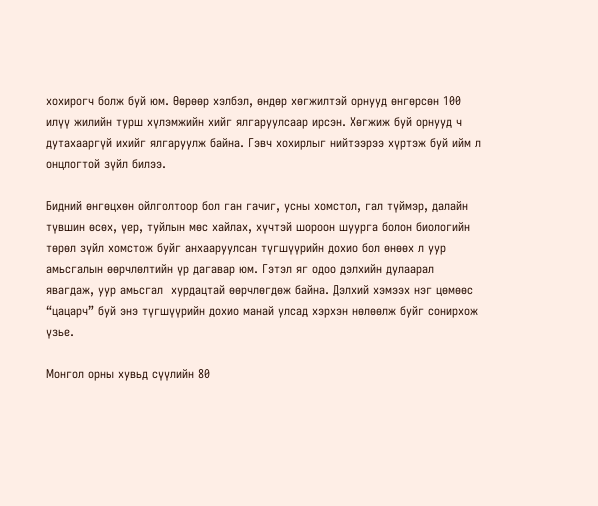хохирогч болж буй юм. Өөрөөр хэлбэл, өндөр хөгжилтэй орнууд өнгөрсөн 100 илүү жилийн турш хүлэмжийн хийг ялгаруулсаар ирсэн. Хөгжиж буй орнууд ч дутахааргүй ихийг ялгаруулж байна. Гэвч хохирлыг нийтээрээ хүртэж буй ийм л онцлогтой зүйл билээ.

Бидний өнгөцхөн ойлголтоор бол ган гачиг, усны хомстол, гал түймэр, далайн түвшин өсөх, үер, туйлын мөс хайлах, хүчтэй шороон шуурга болон биологийн төрөл зүйл хомстож буйг анхааруулсан түгшүүрийн дохио бол өнөөх л уур амьсгалын өөрчлөлтийн үр дагавар юм. Гэтэл яг одоо дэлхийн дулаарал явагдаж, уур амьсгал  хурдацтай өөрчлөгдөж байна. Дэлхий хэмээх нэг цөмөөс “цацарч” буй энэ түгшүүрийн дохио манай улсад хэрхэн нөлөөлж буйг сонирхож үзье.

Монгол орны хувьд сүүлийн 80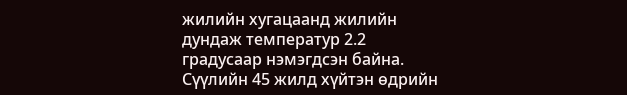жилийн хугацаанд жилийн дундаж температур 2.2 градусаар нэмэгдсэн байна. Сүүлийн 45 жилд хүйтэн өдрийн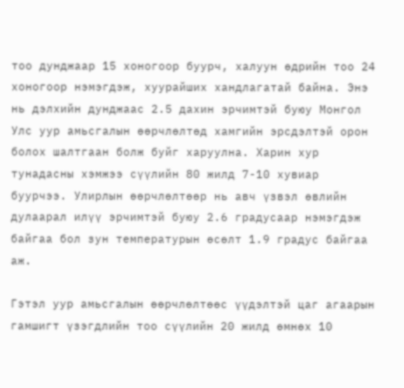тоо дунджаар 15 хоногоор буурч, халуун өдрийн тоо 24 хоногоор нэмэгдэж, хуурайших хандлагатай байна. Энэ нь дэлхийн дунджаас 2.5 дахин эрчимтэй буюу Монгол Улс уур амьсгалын өөрчлөлтөд хамгийн эрсдэлтэй орон болох шалтгаан болж буйг харуулна. Харин хур тунадасны хэмжээ сүүлийн 80 жилд 7-10 хувиар буурчээ. Улирлын өөрчлөлтөөр нь авч үзвэл өвлийн дулаарал илүү эрчимтэй буюу 2.6 градусаар нэмэгдэж байгаа бол зун температурын өсөлт 1.9 градус байгаа аж.

Гэтэл уур амьсгалын өөрчлөлтөөс үүдэлтэй цаг агаарын гамшигт үзэгдлийн тоо сүүлийн 20 жилд өмнөх 10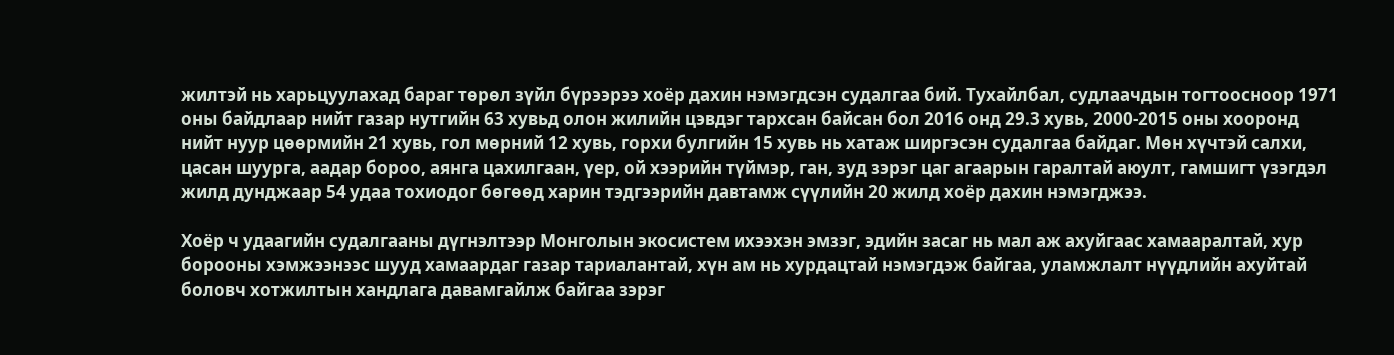жилтэй нь харьцуулахад бараг төрөл зүйл бүрээрээ хоёр дахин нэмэгдсэн судалгаа бий. Тухайлбал, судлаачдын тогтоосноор 1971 оны байдлаар нийт газар нутгийн 63 хувьд олон жилийн цэвдэг тархсан байсан бол 2016 онд 29.3 хувь, 2000-2015 оны хооронд нийт нуур цөөрмийн 21 хувь, гол мөрний 12 хувь, горхи булгийн 15 хувь нь хатаж ширгэсэн судалгаа байдаг. Мөн хүчтэй салхи, цасан шуурга, аадар бороо, аянга цахилгаан, үер, ой хээрийн түймэр, ган, зуд зэрэг цаг агаарын гаралтай аюулт, гамшигт үзэгдэл жилд дунджаар 54 удаа тохиодог бөгөөд харин тэдгээрийн давтамж сүүлийн 20 жилд хоёр дахин нэмэгджээ.

Хоёр ч удаагийн судалгааны дүгнэлтээр Монголын экосистем ихээхэн эмзэг, эдийн засаг нь мал аж ахуйгаас хамааралтай, хур борооны хэмжээнээс шууд хамаардаг газар тариалантай, хүн ам нь хурдацтай нэмэгдэж байгаа, уламжлалт нүүдлийн ахуйтай боловч хотжилтын хандлага давамгайлж байгаа зэрэг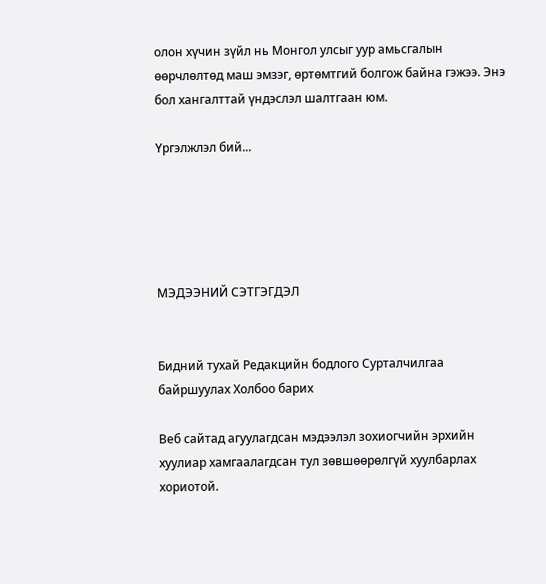олон хүчин зүйл нь Монгол улсыг уур амьсгалын өөрчлөлтөд маш эмзэг, өртөмтгий болгож байна гэжээ. Энэ бол хангалттай үндэслэл шалтгаан юм.

Үргэлжлэл бий...





МЭДЭЭНИЙ СЭТГЭГДЭЛ


Бидний тухай Редакцийн бодлого Сурталчилгаа байршуулах Холбоо барих

Веб сайтад агуулагдсан мэдээлэл зохиогчийн эрхийн хуулиар хамгаалагдсан тул зөвшөөрөлгүй хуулбарлах хориотой.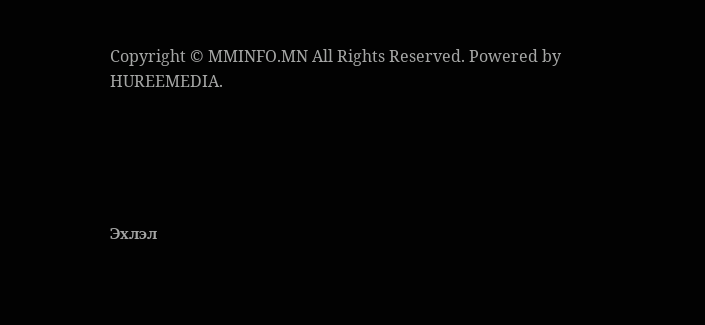Copyright © MMINFO.MN All Rights Reserved. Powered by HUREEMEDIA.





Эхлэл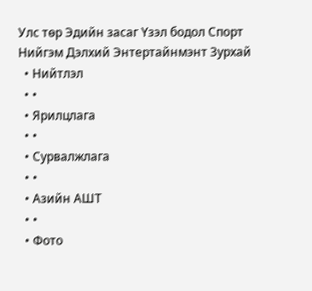Улс төр Эдийн засаг Үзэл бодол Спорт Нийгэм Дэлхий Энтертайнмэнт Зурхай
  • Нийтлэл
  • •
  • Ярилцлага
  • •
  • Сурвалжлага
  • •
  • Азийн АШТ
  • •
  • Фото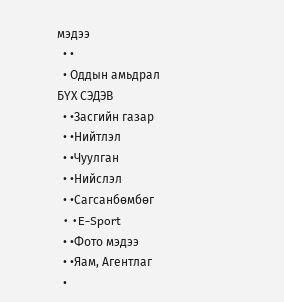мэдээ
  • •
  • Оддын амьдрал
БҮХ СЭДЭВ
  • •Засгийн газар
  • •Нийтлэл
  • •Чуулган
  • •Нийслэл
  • •Сагсанбөмбөг
  • •E-Sport
  • •Фото мэдээ
  • •Яам, Агентлаг
  •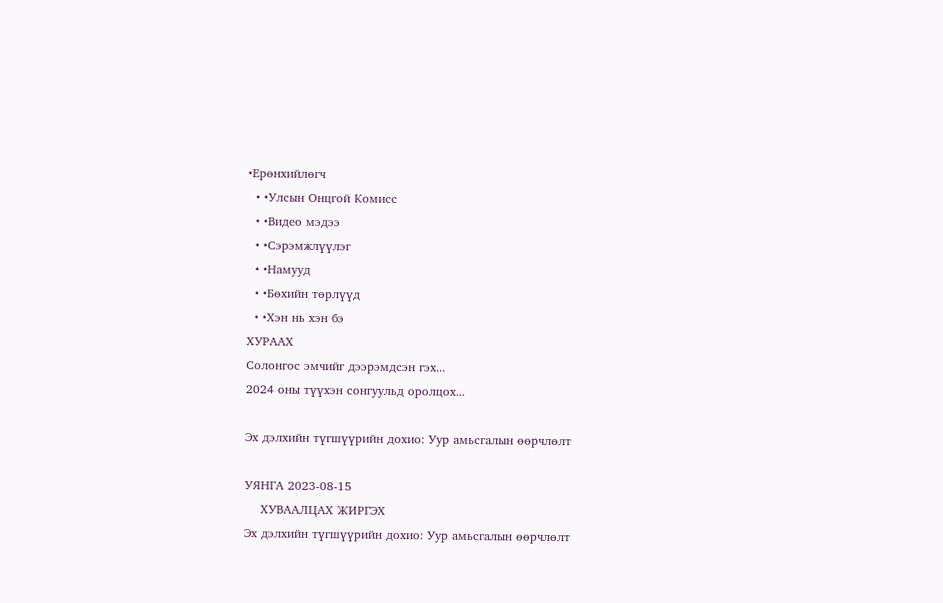•Ерөнхийлөгч
  • •Улсын Онцгой Комисс
  • •Видео мэдээ
  • •Сэрэмжлүүлэг
  • •Намууд
  • •Бөхийн төрлүүд
  • •Хэн нь хэн бэ
ХУРААХ
Солонгос эмчийг дээрэмдсэн гэх...
2024 оны түүхэн сонгуульд оролцох...

Эх дэлхийн түгшүүрийн дохио: Уур амьсгалын өөрчлөлт

УЯНГА 2023-08-15
    ХУВААЛЦАХ ЖИРГЭХ
Эх дэлхийн түгшүүрийн дохио: Уур амьсгалын өөрчлөлт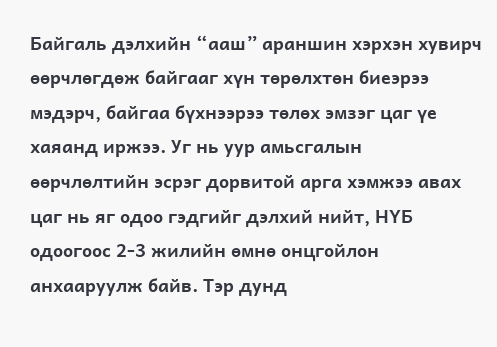Байгаль дэлхийн “ааш” араншин хэрхэн хувирч өөрчлөгдөж байгааг хүн төрөлхтөн биеэрээ мэдэрч, байгаа бүхнээрээ төлөх эмзэг цаг үе хаяанд иржээ. Уг нь уур амьсгалын өөрчлөлтийн эсрэг дорвитой арга хэмжээ авах цаг нь яг одоо гэдгийг дэлхий нийт, НҮБ одоогоос 2-3 жилийн өмнө онцгойлон анхааруулж байв. Тэр дунд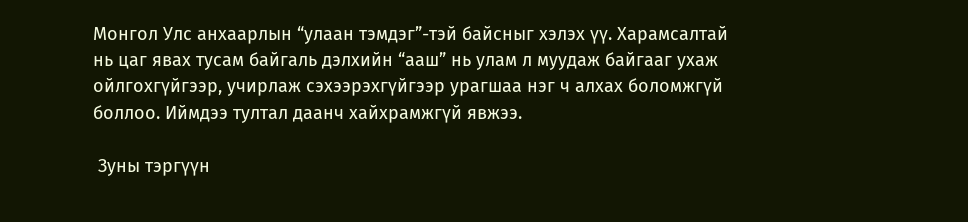Монгол Улс анхаарлын “улаан тэмдэг”-тэй байсныг хэлэх үү. Харамсалтай нь цаг явах тусам байгаль дэлхийн “ааш” нь улам л муудаж байгааг ухаж ойлгохгүйгээр, учирлаж сэхээрэхгүйгээр урагшаа нэг ч алхах боломжгүй боллоо. Иймдээ тултал даанч хайхрамжгүй явжээ.

 Зуны тэргүүн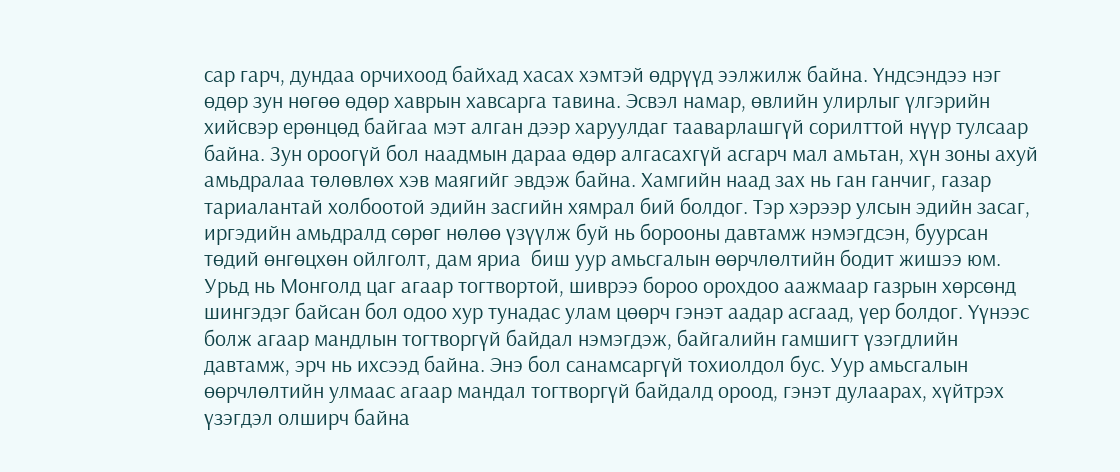сар гарч, дундаа орчихоод байхад хасах хэмтэй өдрүүд ээлжилж байна. Үндсэндээ нэг өдөр зун нөгөө өдөр хаврын хавсарга тавина. Эсвэл намар, өвлийн улирлыг үлгэрийн хийсвэр ерөнцөд байгаа мэт алган дээр харуулдаг тааварлашгүй сорилттой нүүр тулсаар байна. Зун ороогүй бол наадмын дараа өдөр алгасахгүй асгарч мал амьтан, хүн зоны ахуй амьдралаа төлөвлөх хэв маягийг эвдэж байна. Хамгийн наад зах нь ган ганчиг, газар тариалантай холбоотой эдийн засгийн хямрал бий болдог. Тэр хэрээр улсын эдийн засаг, иргэдийн амьдралд сөрөг нөлөө үзүүлж буй нь борооны давтамж нэмэгдсэн, буурсан төдий өнгөцхөн ойлголт, дам яриа  биш уур амьсгалын өөрчлөлтийн бодит жишээ юм. Урьд нь Монголд цаг агаар тогтвортой, шиврээ бороо орохдоо аажмаар газрын хөрсөнд шингэдэг байсан бол одоо хур тунадас улам цөөрч гэнэт аадар асгаад, үер болдог. Үүнээс болж агаар мандлын тогтворгүй байдал нэмэгдэж, байгалийн гамшигт үзэгдлийн давтамж, эрч нь ихсээд байна. Энэ бол санамсаргүй тохиолдол бус. Уур амьсгалын өөрчлөлтийн улмаас агаар мандал тогтворгүй байдалд ороод, гэнэт дулаарах, хүйтрэх үзэгдэл олширч байна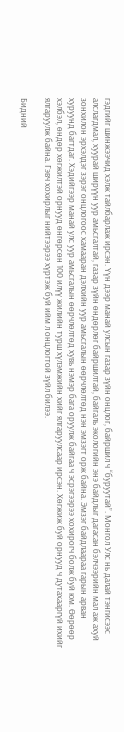гэдгийг шинжээчид хэлж тайлбарлаж ирсэн. Үүн дээр манай улсын газар зүйн онцлог, байршил ч “буруутай”. Монгол Улс нь далай тэнгисээс алслагдмал, хуурай ширүүн уур амьсгалтай, газар зүйн өндөрлөг байршилтай, байгаль экологийн энэ байдлыг дагасан бэлчээрийн мал аж ахуй зонхилон эрхэлдэг зэрэг онцлогоос хамааран дэлхийн уур амьсгалын өөрчлөлтөд нэн эмзэгт орж байна. Эмзэг байдлаараа гарын арван хуруунд багтдаг. Хэдийгээр манай улс уур амьсгалын өөрчлөлтөд хувь нэмэр бага оруулж байгаа ч эсрэгээрээ хохирогч болж буй юм. Өөрөөр хэлбэл, өндөр хөгжилтэй орнууд өнгөрсөн 100 илүү жилийн турш хүлэмжийн хийг ялгаруулсаар ирсэн. Хөгжиж буй орнууд ч дутахааргүй ихийг ялгаруулж байна. Гэвч хохирлыг нийтээрээ хүртэж буй ийм л онцлогтой зүйл билээ.

Бидний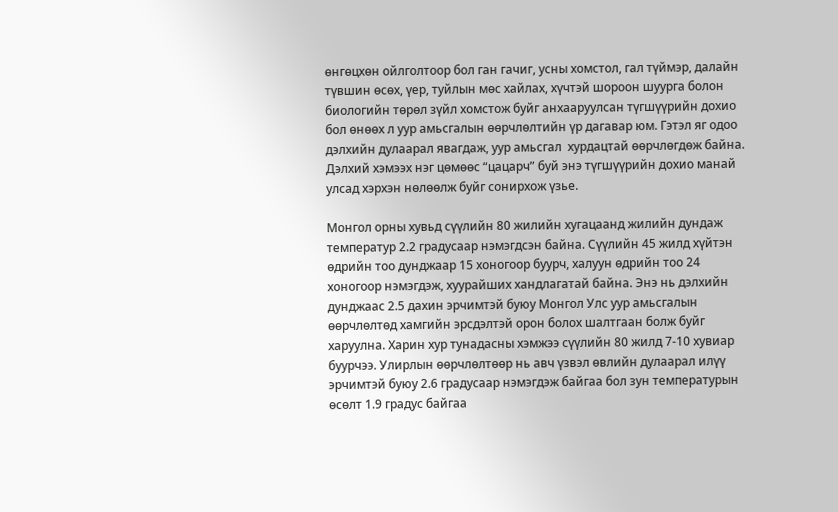өнгөцхөн ойлголтоор бол ган гачиг, усны хомстол, гал түймэр, далайн түвшин өсөх, үер, туйлын мөс хайлах, хүчтэй шороон шуурга болон биологийн төрөл зүйл хомстож буйг анхааруулсан түгшүүрийн дохио бол өнөөх л уур амьсгалын өөрчлөлтийн үр дагавар юм. Гэтэл яг одоо дэлхийн дулаарал явагдаж, уур амьсгал  хурдацтай өөрчлөгдөж байна. Дэлхий хэмээх нэг цөмөөс “цацарч” буй энэ түгшүүрийн дохио манай улсад хэрхэн нөлөөлж буйг сонирхож үзье.

Монгол орны хувьд сүүлийн 80 жилийн хугацаанд жилийн дундаж температур 2.2 градусаар нэмэгдсэн байна. Сүүлийн 45 жилд хүйтэн өдрийн тоо дунджаар 15 хоногоор буурч, халуун өдрийн тоо 24 хоногоор нэмэгдэж, хуурайших хандлагатай байна. Энэ нь дэлхийн дунджаас 2.5 дахин эрчимтэй буюу Монгол Улс уур амьсгалын өөрчлөлтөд хамгийн эрсдэлтэй орон болох шалтгаан болж буйг харуулна. Харин хур тунадасны хэмжээ сүүлийн 80 жилд 7-10 хувиар буурчээ. Улирлын өөрчлөлтөөр нь авч үзвэл өвлийн дулаарал илүү эрчимтэй буюу 2.6 градусаар нэмэгдэж байгаа бол зун температурын өсөлт 1.9 градус байгаа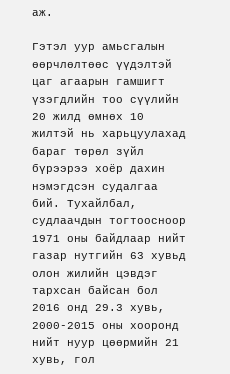аж.

Гэтэл уур амьсгалын өөрчлөлтөөс үүдэлтэй цаг агаарын гамшигт үзэгдлийн тоо сүүлийн 20 жилд өмнөх 10 жилтэй нь харьцуулахад бараг төрөл зүйл бүрээрээ хоёр дахин нэмэгдсэн судалгаа бий. Тухайлбал, судлаачдын тогтоосноор 1971 оны байдлаар нийт газар нутгийн 63 хувьд олон жилийн цэвдэг тархсан байсан бол 2016 онд 29.3 хувь, 2000-2015 оны хооронд нийт нуур цөөрмийн 21 хувь, гол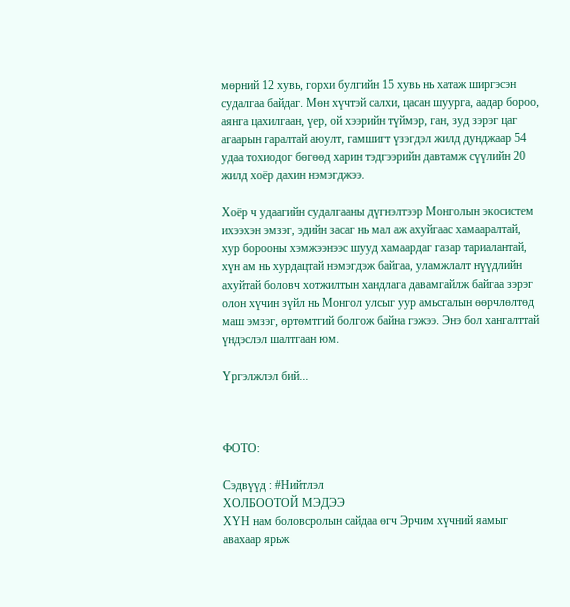мөрний 12 хувь, горхи булгийн 15 хувь нь хатаж ширгэсэн судалгаа байдаг. Мөн хүчтэй салхи, цасан шуурга, аадар бороо, аянга цахилгаан, үер, ой хээрийн түймэр, ган, зуд зэрэг цаг агаарын гаралтай аюулт, гамшигт үзэгдэл жилд дунджаар 54 удаа тохиодог бөгөөд харин тэдгээрийн давтамж сүүлийн 20 жилд хоёр дахин нэмэгджээ.

Хоёр ч удаагийн судалгааны дүгнэлтээр Монголын экосистем ихээхэн эмзэг, эдийн засаг нь мал аж ахуйгаас хамааралтай, хур борооны хэмжээнээс шууд хамаардаг газар тариалантай, хүн ам нь хурдацтай нэмэгдэж байгаа, уламжлалт нүүдлийн ахуйтай боловч хотжилтын хандлага давамгайлж байгаа зэрэг олон хүчин зүйл нь Монгол улсыг уур амьсгалын өөрчлөлтөд маш эмзэг, өртөмтгий болгож байна гэжээ. Энэ бол хангалттай үндэслэл шалтгаан юм.

Үргэлжлэл бий...



ФОТО:

Сэдвүүд : #Нийтлэл
ХОЛБООТОЙ МЭДЭЭ
ХҮН нам боловсролын сайдаа өгч Эрчим хүчний яамыг авахаар ярьж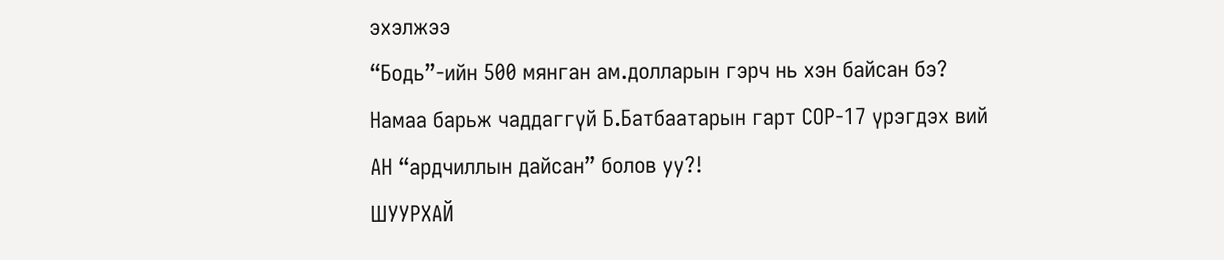эхэлжээ
“Бодь”-ийн 500 мянган ам.долларын гэрч нь хэн байсан бэ?
Намаа барьж чаддаггүй Б.Батбаатарын гарт СОP-17 үрэгдэх вий
АН “ардчиллын дайсан” болов уу?!
ШУУРХАЙ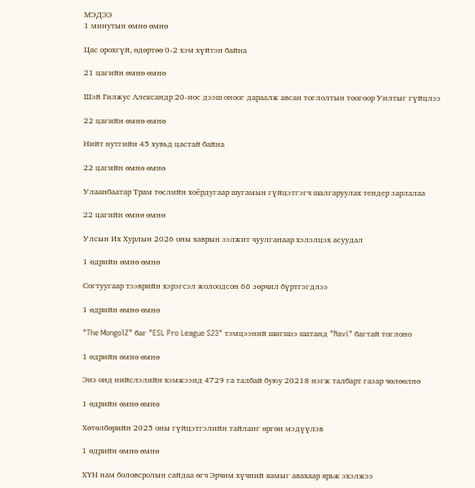МЭДЭЭ
1 минутын өмнө өмнө

Цас орохгүй, өдөртөө 0-2 хэм хүйтэн байна

21 цагийн өмнө өмнө

Шэй Гилжус Александр 20-иос дээш оноог дараалж авсан тоглолтын тоогоор Уилтыг гүйцлээ

22 цагийн өмнө өмнө

Нийт нутгийн 45 хувьд цастай байна

22 цагийн өмнө өмнө

Улаанбаатар Трам төслийн хоёрдугаар шугамын гүйцэтгэгч шалгаруулах тендер зарлалаа

22 цагийн өмнө өмнө

Улсын Их Хурлын 2026 оны хаврын ээлжит чуулганаар хэлэлцэх асуудал

1 өдрийн өмнө өмнө

Согтуугаар тээврийн хэрэгсэл жолоодсон 66 зөрчил бүртгэгдлээ

1 өдрийн өмнө өмнө

"The MongolZ" баг "ESL Pro League S23" тэмцээний шигшээ шатанд "Navi" багтай тоглоно

1 өдрийн өмнө өмнө

Энэ онд нийслэлийн хэмжээнд 4729 га талбай буюу 20218 нэгж талбарт газар чөлөөлнө

1 өдрийн өмнө өмнө

Хөтөлбөрийн 2025 оны гүйцэтгэлийн тайланг өргөн мэдүүлэв

1 өдрийн өмнө өмнө

ХҮН нам боловсролын сайдаа өгч Эрчим хүчний яамыг авахаар ярьж эхэлжээ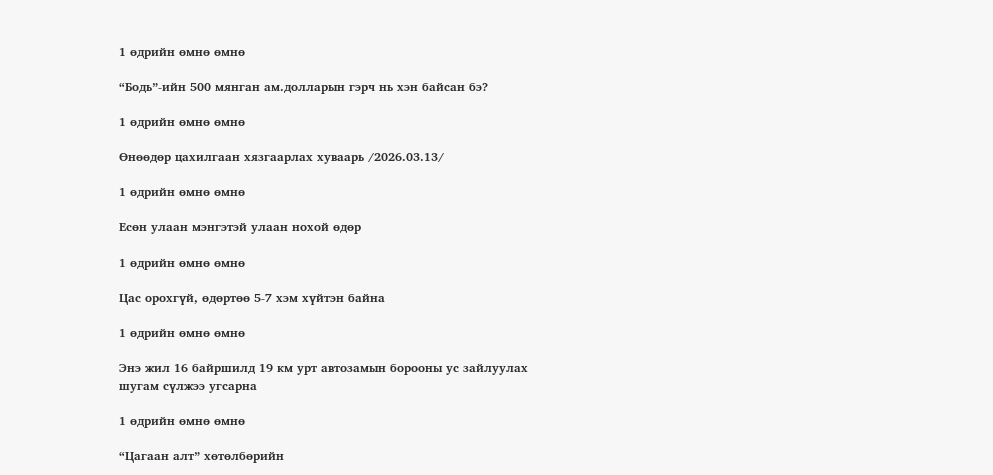1 өдрийн өмнө өмнө

“Бодь”-ийн 500 мянган ам.долларын гэрч нь хэн байсан бэ?

1 өдрийн өмнө өмнө

Өнөөдөр цахилгаан хязгаарлах хуваарь /2026.03.13/

1 өдрийн өмнө өмнө

Есөн улаан мэнгэтэй улаан нохой өдөр

1 өдрийн өмнө өмнө

Цас орохгүй, өдөртөө 5-7 хэм хүйтэн байна

1 өдрийн өмнө өмнө

Энэ жил 16 байршилд 19 км урт автозамын борооны ус зайлуулах шугам сүлжээ угсарна

1 өдрийн өмнө өмнө

“Цагаан алт” хөтөлбөрийн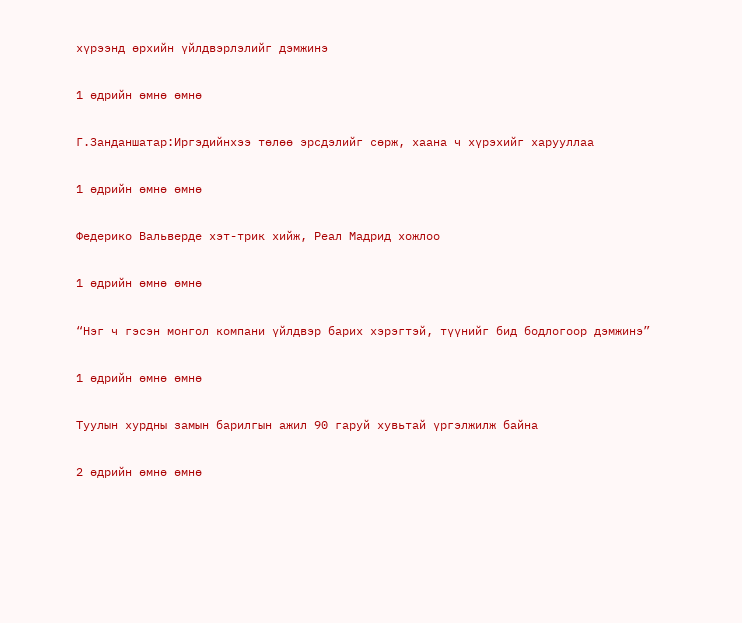хүрээнд өрхийн үйлдвэрлэлийг дэмжинэ

1 өдрийн өмнө өмнө

Г.Занданшатар:Иргэдийнхээ төлөө эрсдэлийг сөрж, хаана ч хүрэхийг харууллаа

1 өдрийн өмнө өмнө

Федерико Вальверде хэт-трик хийж, Реал Мадрид хожлоо

1 өдрийн өмнө өмнө

“Нэг ч гэсэн монгол компани үйлдвэр барих хэрэгтэй, түүнийг бид бодлогоор дэмжинэ”

1 өдрийн өмнө өмнө

Туулын хурдны замын барилгын ажил 90 гаруй хувьтай үргэлжилж байна

2 өдрийн өмнө өмнө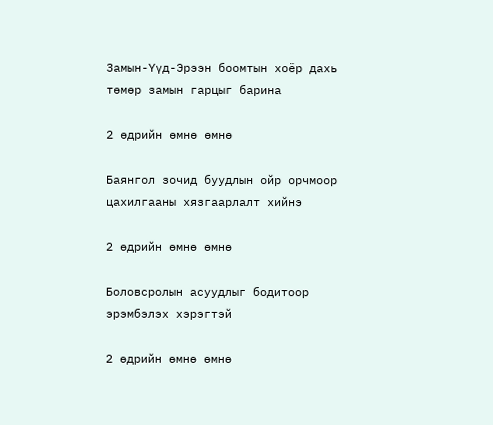Замын-Үүд-Эрээн боомтын хоёр дахь төмөр замын гарцыг барина

2 өдрийн өмнө өмнө

Баянгол зочид буудлын ойр орчмоор цахилгааны хязгаарлалт хийнэ

2 өдрийн өмнө өмнө

Боловсролын асуудлыг бодитоор эрэмбэлэх хэрэгтэй

2 өдрийн өмнө өмнө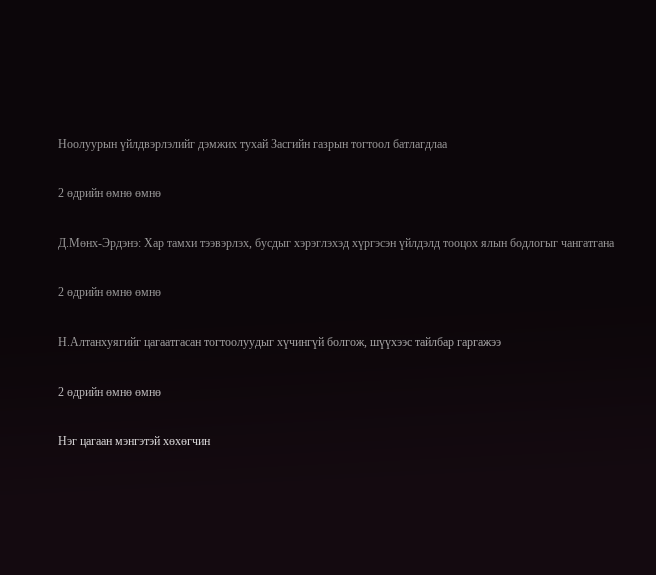Ноолуурын үйлдвэрлэлийг дэмжих тухай Засгийн газрын тогтоол батлагдлаа

2 өдрийн өмнө өмнө

Д.Мөнх-Эрдэнэ: Хар тамхи тээвэрлэх, бусдыг хэрэглэхэд хүргэсэн үйлдэлд тооцох ялын бодлогыг чангатгана

2 өдрийн өмнө өмнө

Н.Алтанхуягийг цагаатгасан тогтоолуудыг хүчингүй болгож, шүүхээс тайлбар гаргажээ

2 өдрийн өмнө өмнө

Нэг цагаан мэнгэтэй хөхөгчин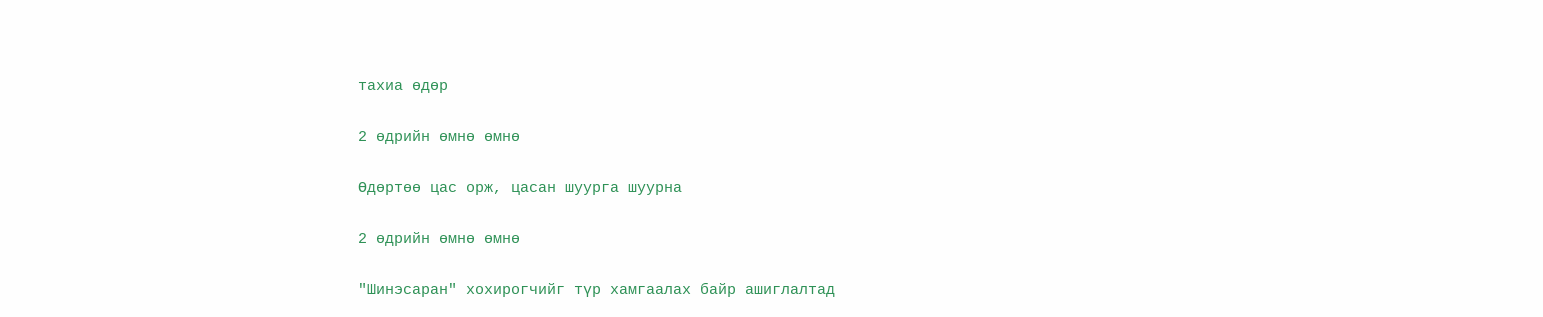тахиа өдөр

2 өдрийн өмнө өмнө

Өдөртөө цас орж, цасан шуурга шуурна

2 өдрийн өмнө өмнө

"Шинэсаран" хохирогчийг түр хамгаалах байр ашиглалтад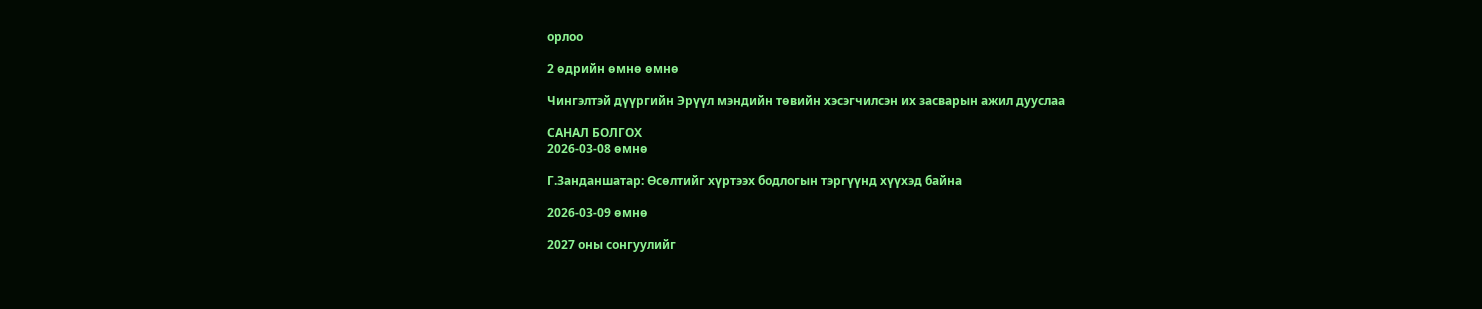орлоо

2 өдрийн өмнө өмнө

Чингэлтэй дүүргийн Эрүүл мэндийн төвийн хэсэгчилсэн их засварын ажил дууслаа

САНАЛ БОЛГОХ
2026-03-08 өмнө

Г.Занданшатар: Өсөлтийг хүртээх бодлогын тэргүүнд хүүхэд байна

2026-03-09 өмнө

2027 оны сонгуулийг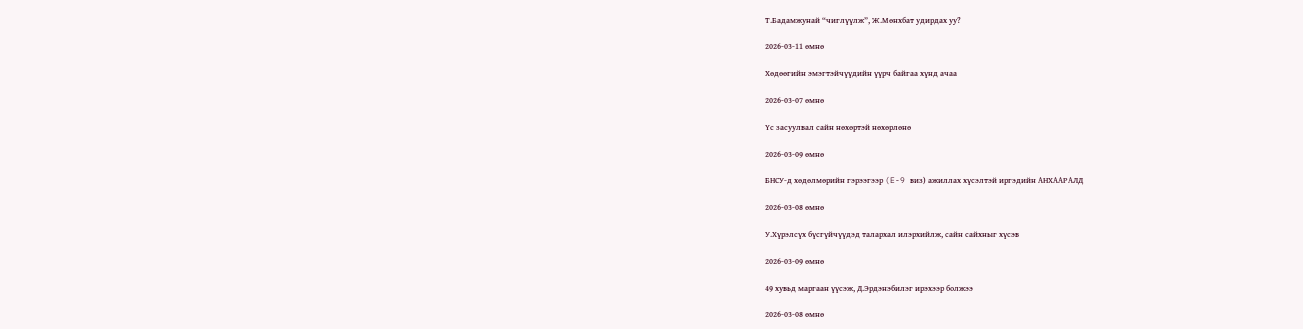Т.Бадамжунай “чиглүүлж”, Ж.Мөнхбат удирдах уу?

2026-03-11 өмнө

Хөдөөгийн эмэгтэйчүүдийн үүрч байгаа хүнд ачаа

2026-03-07 өмнө

Үс засуулвал сайн нөхөртэй нөхөрлөнө

2026-03-09 өмнө

БНСУ-д хөдөлмөрийн гэрээгээр (E-9 виз) ажиллах хүсэлтэй иргэдийн АНХААРАЛД

2026-03-08 өмнө

У.Хүрэлсүх бүсгүйчүүдэд талархал илэрхийлж, сайн сайхныг хүсэв

2026-03-09 өмнө

49 хувьд маргаан үүсэж, Д.Эрдэнэбилэг ирэхээр болжээ

2026-03-08 өмнө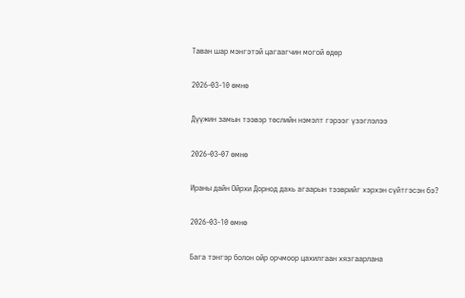Таван шар мэнгэтэй цагаагчин могой өдөр

2026-03-10 өмнө

Дүүжин замын тээвэр төслийн нэмэлт гэрээг үзэглэлээ

2026-03-07 өмнө

Ираны дайн Ойрхи Дорнод дахь агаарын тээврийг хэрхэн сүйтгэсэн бэ?

2026-03-10 өмнө

Бага тэнгэр болон ойр орчмоор цахилгаан хязгаарлана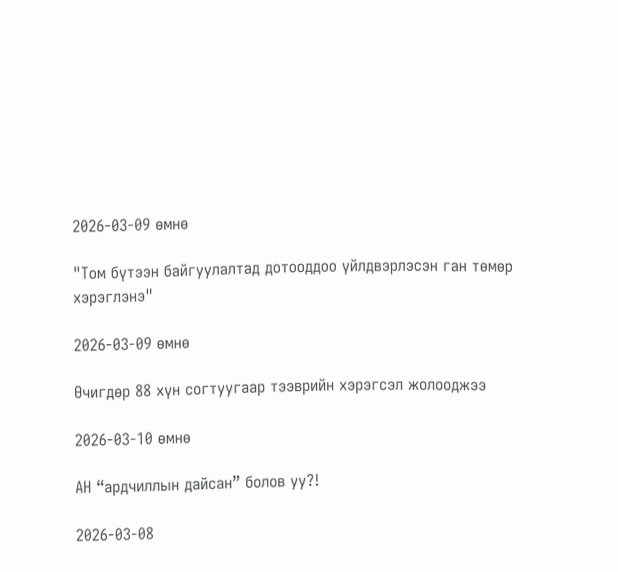2026-03-09 өмнө

"Том бүтээн байгуулалтад дотооддоо үйлдвэрлэсэн ган төмөр хэрэглэнэ"

2026-03-09 өмнө

Өчигдөр 88 хүн согтуугаар тээврийн хэрэгсэл жолооджээ

2026-03-10 өмнө

АН “ардчиллын дайсан” болов уу?!

2026-03-08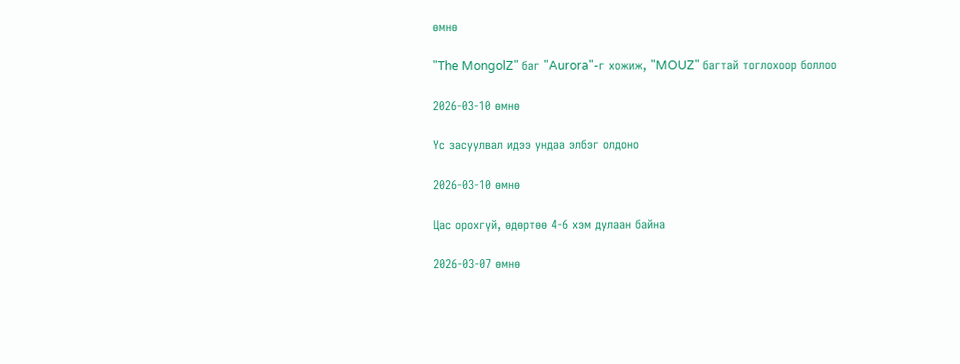өмнө

"The MongolZ" баг "Aurora"-г хожиж, "MOUZ" багтай тоглохоор боллоо

2026-03-10 өмнө

Үс засуулвал идээ ундаа элбэг олдоно

2026-03-10 өмнө

Цас орохгүй, өдөртөө 4-6 хэм дулаан байна

2026-03-07 өмнө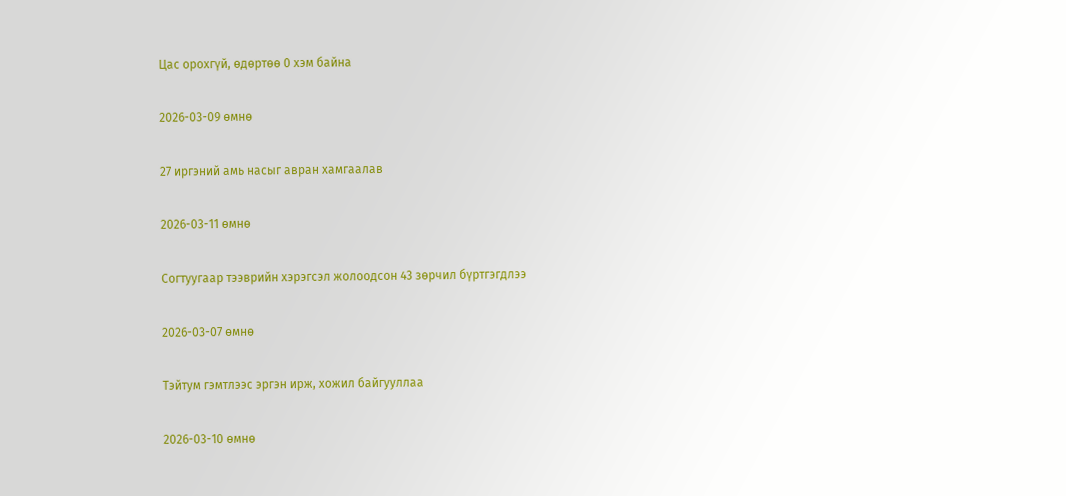Цас орохгүй, өдөртөө 0 хэм байна

2026-03-09 өмнө

27 иргэний амь насыг авран хамгаалав

2026-03-11 өмнө

Согтуугаар тээврийн хэрэгсэл жолоодсон 43 зөрчил бүртгэгдлээ

2026-03-07 өмнө

Тэйтум гэмтлээс эргэн ирж, хожил байгууллаа

2026-03-10 өмнө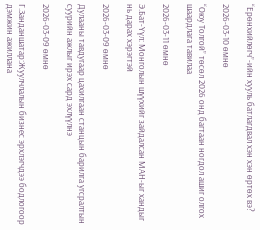“Ерөнхийлөгч”-ийн хууль батлагдвал хэн хэн өртөх вэ?

2026-03-10 өмнө

“Оюу Толгой” төсөл 2026 онд багтаан ногдол ашиг олгох шаардлага тавилаа

2026-03-11 өмнө

Э.Бат-Үүл: Монголын шүүхийг зайдалсан МАН-ыг хандыг нь дарах хэрэгтэй

2026-03-09 өмнө

Дулааны тавдугаар цахилгаан станцын барилга угсралтын суурийн ажлыг ирэх сард эхлүүлнэ

2026-03-09 өмнө

Г.Занданшатар:Жуулчлалын бизнес эрхлэгчдээ бодлогоор дэмжин ажиллана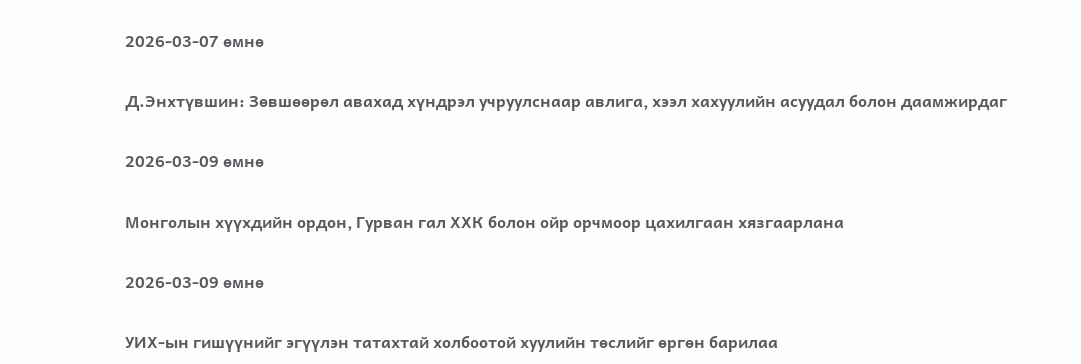2026-03-07 өмнө

Д.Энхтүвшин: Зөвшөөрөл авахад хүндрэл учруулснаар авлига, хээл хахуулийн асуудал болон даамжирдаг

2026-03-09 өмнө

Монголын хүүхдийн ордон, Гурван гал ХХК болон ойр орчмоор цахилгаан хязгаарлана

2026-03-09 өмнө

УИХ-ын гишүүнийг эгүүлэн татахтай холбоотой хуулийн төслийг өргөн барилаа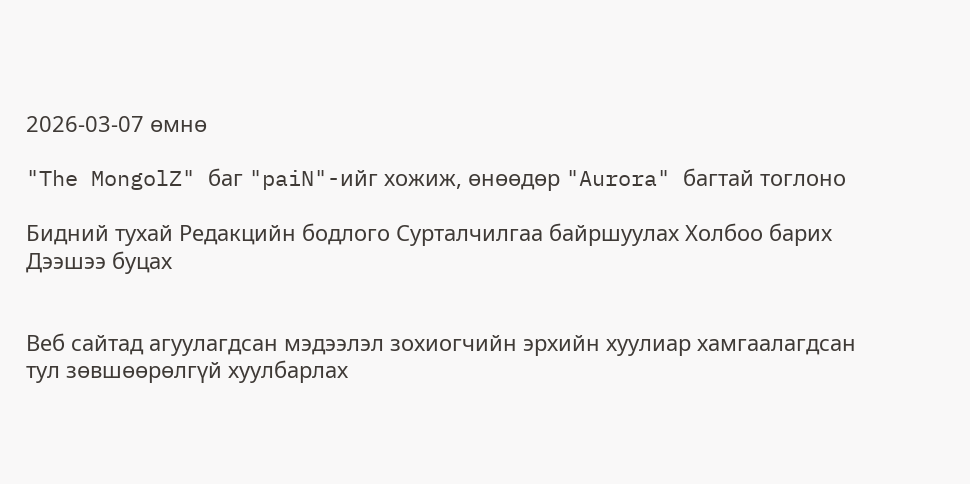2026-03-07 өмнө

"The MongolZ" баг "paiN"-ийг хожиж, өнөөдөр "Aurora" багтай тоглоно

Бидний тухай Редакцийн бодлого Сурталчилгаа байршуулах Холбоо барих Дээшээ буцах


Веб сайтад агуулагдсан мэдээлэл зохиогчийн эрхийн хуулиар хамгаалагдсан тул зөвшөөрөлгүй хуулбарлах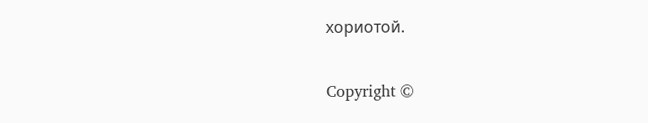хориотой.

Copyright ©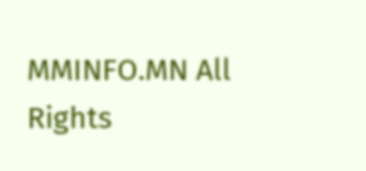MMINFO.MN All Rights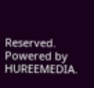Reserved. Powered by HUREEMEDIA.